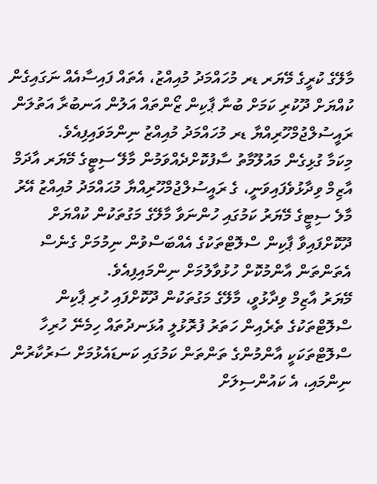މާލޭގެ ކުރީގެ މޭޔަރ ޑރ މުހައްމަދު މުއިއްޒު، އެތައް ފައިސާއެއް ނަގައިގެން ކުއްޔަށް ދޫކުރި ކަމަށް ބުނާ ޕާކިން ޒޯންތައް އަލުން އަނބުރާ އަތުލަން ރައީސުލްޖުމްހޫރިއްޔާ ޑރ މުހައްމަދު މުއިއްޒު ނިންމަވައިފިއެވެ.
މިކަމާ ގުޅިގެން މައުލޫމާތު ސާފުކޮށްދެއްވަމުން މާލޭ ސިޓީގެ މޭޔަރ އާދަމް އާޒިމް ވިދާޅުވެފައިވަނީ، ގެ ރައީސުލްޖުމްހޫރިއްޔާ މުޙައްމަދު މުއިއްޒު އޭރު މާލެ ސިޓީގެ މޭޔަރު ކަމުގައި ހުންނަވާ މާލޭގެ މަގުތަކުން ކުއްޔަށް ދޫކޮށްފައިވާ ޕާކިން ސްލޮޓްތަކުގެ އެއްބަސްވުން ނިމުމަށް ގެނެސް އެތަންތަން އާންމުކޮށް ހުޅުވާލުމަށް ނިންމައިފިއެވެ.
މޭޔަރު އާޒިމް ވިދާޅުވީ، މާލޭގެ މަގުތަކުން ދޫކޮށްފައި ހުރި ޕާކިން ސްލޮޓްތަކުގެ ތެރެއިން ހަތަރު ފުރޮޅުލީ އުޅަނދުތައް ހިމެނޭ ހުރިހާ ސްލޮޓްތަކަކީ އާންމުންގެ ތަންތަން ކަމުގައި ކަނޑައެޅުމަށް ސަރުކާރުން ނިންމައި، އެ ކައުންސިލަށް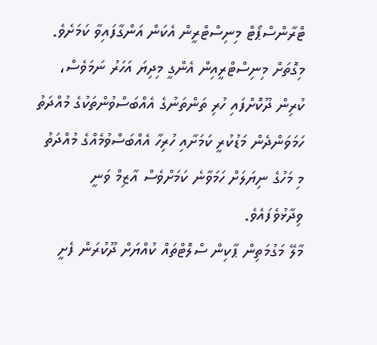ޓްރާންސްޕޯޓް މިނިސްޓްރީން އެކަން އަންގާފައިވާ ކަމަށެވެ.
މިގޮތަށް މިނިސްޓްރީއިން އެންގީ މިދިޔަ އަހަރު ނަމަވެސް، ކުރިން ދޫކޮށްފައި ހުރި ތަންތަނުގެ އެއްބަސްވުންތަކުގެ މުއްދަތު ހަމަވަންދެން މަޑުކުރީ ކަމަށާއި ހުރިހާ އެއްބަސްވުމެއްގެ މުއްދަތު މި މަހުގެ ނިޔަލަށް ހަމަވާނެ ކަމަށްވެސް އާޒިމް ވަނީ ވިދާޅުވެފައެވެ.
މާލޭ މަގުމަތިން ޕާކިން ސްލޮޓްތައް ކުއްޔަށް ދޫކުރަން ފެށީ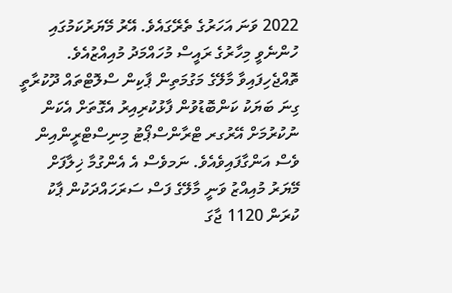2022 ވަނަ އަހަރުގެ ތެރޭގައެވެ. އޭރު މޭޔަރުކަމުގައި ހުންނެވީ މިހާރުގެ ރައީސް މުހައްމަދު މުއިއްޒުއެވެ.
ތޮއްޖެހިފައިވާ މާލޭގެ މަގުމަތިން ޕާކިން ސްލޮޓްތައް ދޫކުރާތީ ގިނަ ބަޔަކު ކަންބޮޑުވުން ފާޅުކުރިއިރު އެގޮތަށް އެކަން ނުކުރުމަށް އޭރުގރ ޓްރާންސްޕޯޓު މިނިސްޓްރީންއިން ވެސް އަންގާފައިވެއެވެ. ނަމވެސް އެ އެންގުމާ ޚިލާފަށް މޭޔަރު މުއިއްޒު ވަނީ މާލޭގެ ފަސް ސަރަހައްދަކުން ޕާކު ކުރަން 1120 ޖާގަ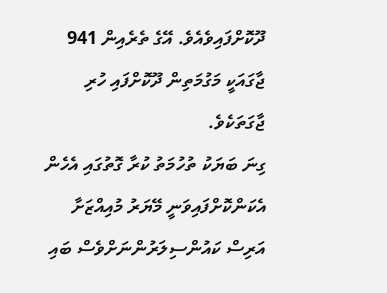ދޫކޮށްފައިވެއެވެ. އޭގެ ތެރެއިން 941 ޖާގައަކީ މަގުމަތިން ދޫކޮށްފައި ހުރި ޖާގަތަކެވެ.
ގިނަ ބަޔަކު ތުހުމަތު ކުރާ ގޮތުގައި އެހެން އެކަންކޮށްފައިވަނީ މޭޔަރު މުއިއްޒަށާ އަރިސް ކައުންސިލަރުންނަށްވެސް ބައި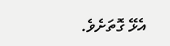އެޅޭ ގޮތަށެވެ.